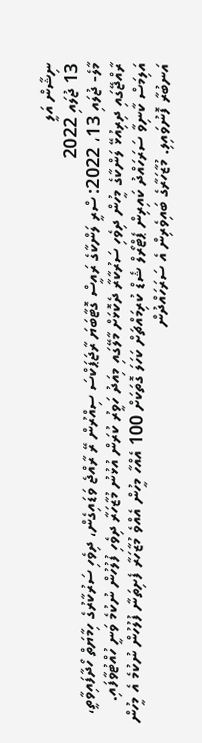ނިޝާން އަލީ
13 ޖުލައި 2022
މާލެ- ޖުލައި 13، 2022: ސްރީ ލަންކާގެ ރައީސް ގޮޓާބަޔަ ރާޖަޕަކްސަ ސިއްރުން ރޭ ރާއްޖެ ވަޑައިގެން، ދިވެހި ސަރުކާރުގެ ހިމާޔަތް ހޯދާފައިވާތީ، ރާއްޖޭގައި ދިރިއުޅޭ ލަންކާގެ މީހުން ދިވެހި ސަރުކާރާ ދެކޮޅަށް މާލޭގައި މިއަދު ހަވީރު ކުރަން އުޅުނު މުޒާހަރާ ދިވެހި ފުލުހުން ނުކުމެ ވަނީ ހުއްޓުވާފައި. އަލިމަސް ކާނިވާ ސަރަހައްދު ކައިރިން ޕެޓްރޯލް ޝެޑް ކުރިމައްޗަށް ކަހަލަ ގޮތަކަށް 100 އެއްހާ މީހުން އެއްވެ މުޒާހަރާ ފެށިތަނާ ފުލުހުން ނުކުމެ އެ މީހުން އަނބުރާ ފޮނުވައިލި. މުޒާހަރާގެ ބައިވެރިން އެ ސަރަހައްދުން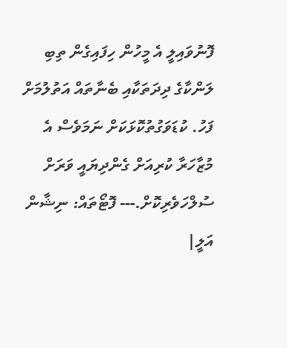ފޮނުވައިލީ އެ މީހުން ހިފައިގެން ތިބި ލަންކާގެ ދިދަތަކާއި ބެނާތައް އަތުލުމަށް ފަހު. ކުޑަވަގުތުކޮޅަކަށް ނަމަވެސް އެ މުޒާހަރާ ކުރިއަށް ގެންދިޔައީ ވަރަށް ސުލްހަވެރިކޮށް.--- ފޮޓޯތައް: ނިޝާން އަލީ|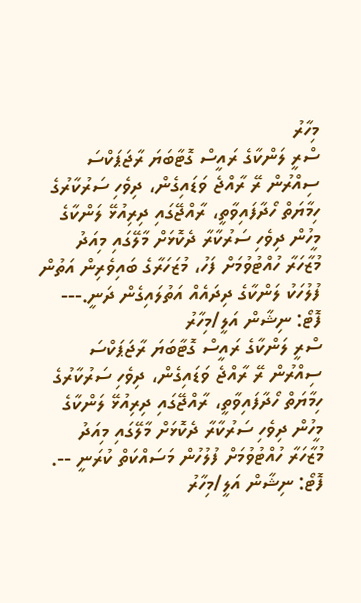މިހާރު
ސްރީ ލަންކާގެ ރައީސް ގޮޓާބަޔަ ރާޖަޕަކްސަ ސިއްރުން ރޭ ރާއްޖެ ވަޑައިގެން، ދިވެހި ސަރުކާރުގެ ހިމާޔަތް ހޯދާފައިވާތީ، ރާއްޖޭގައި ދިރިއުޅޭ ލަންކާގެ މީހުން ދިވެހި ސަރުކާރާ ދެކޮޅަށް މާލޭގައި މިއަދު މުޒާހަރާ ހުއްޓުވުމަށް ފަހު، މުޒަހަރާގެ ބައިވެރިން އަތުން ފުލުހަކު ލަންކާގެ ދިދައެއް އަތުލައިގެން ދަނީ.--- ފޮޓޯ: ނިޝާން އަލީ/މިހާރު
ސްރީ ލަންކާގެ ރައީސް ގޮޓާބަޔަ ރާޖަޕަކްސަ ސިއްރުން ރޭ ރާއްޖެ ވަޑައިގެން، ދިވެހި ސަރުކާރުގެ ހިމާޔަތް ހޯދާފައިވާތީ، ރާއްޖޭގައި ދިރިއުޅޭ ލަންކާގެ މީހުން ދިވެހި ސަރުކާރާ ދެކޮޅަށް މާލޭގައި މިއަދު މުޒާހަރާ ހުއްޓުވުމަށް ފުލުހުން މަސައްކަތް ކުރަނީ --. ފޮޓޯ: ނިޝާން އަލީ/މިހާރު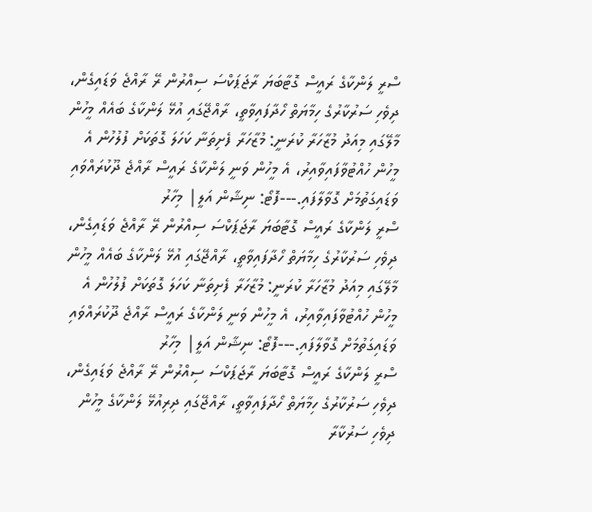ސްރީ ލަންކާގެ ރައީސް ގޮޓާބަޔަ ރާޖަޕަކްސަ ސިއްރުން ރޭ ރާއްޖެ ވަޑައިގެން، ދިވެހި ސަރުކާރުގެ ހިމާޔަތް ހޯދާފައިވާތީ، ރާއްޖޭގައި އުޅޭ ލަންކާގެ ބައެއް މީހުން މާލޭގައި މިއަދު މުޒާހަރާ ކުރަނީ: މުޒާހަރާ ފެށިތަނާ ކަހަލަ ގޮތަކަށް ފުލުހުން އެ މީހުން ހުއްޓުވާފައިވާއިރު، އެ މީހުން ވަނީ ލަންކާގެ ރައީސް ރާއްޖެ ދޫކުރައްވައި ވަޑައިގަތުމަށް ގޮވާލާފައި.---ފޮޓޯ: ނިޝާން އަލީ| މިހާރު
ސްރީ ލަންކާގެ ރައީސް ގޮޓާބަޔަ ރާޖަޕަކްސަ ސިއްރުން ރޭ ރާއްޖެ ވަޑައިގެން، ދިވެހި ސަރުކާރުގެ ހިމާޔަތް ހޯދާފައިވާތީ، ރާއްޖޭގައި އުޅޭ ލަންކާގެ ބައެއް މީހުން މާލޭގައި މިއަދު މުޒާހަރާ ކުރަނީ: މުޒާހަރާ ފެށިތަނާ ކަހަލަ ގޮތަކަށް ފުލުހުން އެ މީހުން ހުއްޓުވާފައިވާއިރު، އެ މީހުން ވަނީ ލަންކާގެ ރައީސް ރާއްޖެ ދޫކުރައްވައި ވަޑައިގަތުމަށް ގޮވާލާފައި.---ފޮޓޯ: ނިޝާން އަލީ| މިހާރު
ސްރީ ލަންކާގެ ރައީސް ގޮޓާބަޔަ ރާޖަޕަކްސަ ސިއްރުން ރޭ ރާއްޖެ ވަޑައިގެން، ދިވެހި ސަރުކާރުގެ ހިމާޔަތް ހޯދާފައިވާތީ، ރާއްޖޭގައި ދިރިއުޅޭ ލަންކާގެ މީހުން ދިވެހި ސަރުކާރާ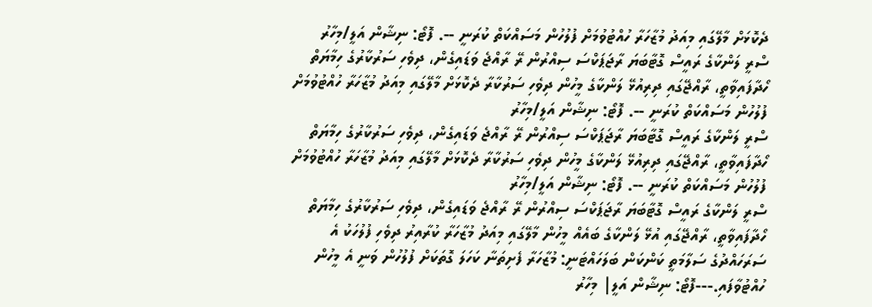ދެކޮޅަށް މާލޭގައި މިއަދު މުޒާހަރާ ހުއްޓުވުމަށް ފުލުހުން މަސައްކަތް ކުރަނީ --. ފޮޓޯ: ނިޝާން އަލީ/މިހާރު
ސްރީ ލަންކާގެ ރައީސް ގޮޓާބަޔަ ރާޖަޕަކްސަ ސިއްރުން ރޭ ރާއްޖެ ވަޑައިގެން، ދިވެހި ސަރުކާރުގެ ހިމާޔަތް ހޯދާފައިވާތީ، ރާއްޖޭގައި ދިރިއުޅޭ ލަންކާގެ މީހުން ދިވެހި ސަރުކާރާ ދެކޮޅަށް މާލޭގައި މިއަދު މުޒާހަރާ ހުއްޓުވުމަށް ފުލުހުން މަސައްކަތް ކުރަނީ --. ފޮޓޯ: ނިޝާން އަލީ/މިހާރު
ސްރީ ލަންކާގެ ރައީސް ގޮޓާބަޔަ ރާޖަޕަކްސަ ސިއްރުން ރޭ ރާއްޖެ ވަޑައިގެން، ދިވެހި ސަރުކާރުގެ ހިމާޔަތް ހޯދާފައިވާތީ، ރާއްޖޭގައި ދިރިއުޅޭ ލަންކާގެ މީހުން ދިވެހި ސަރުކާރާ ދެކޮޅަށް މާލޭގައި މިއަދު މުޒާހަރާ ހުއްޓުވުމަށް ފުލުހުން މަސައްކަތް ކުރަނީ --. ފޮޓޯ: ނިޝާން އަލީ/މިހާރު
ސްރީ ލަންކާގެ ރައީސް ގޮޓާބަޔަ ރާޖަޕަކްސަ ސިއްރުން ރޭ ރާއްޖެ ވަޑައިގެން، ދިވެހި ސަރުކާރުގެ ހިމާޔަތް ހޯދާފައިވާތީ، ރާއްޖޭގައި އުޅޭ ލަންކާގެ ބައެއް މީހުން މާލޭގައި މިއަދު މުޒާހަރާ ކުރާއިރު ދިވެހި ފުލުހަކު އެ ސަރަހައްދުގެ ސަލާމަތީ ކަންކަން ބަލަހައްޓަނީ: މުޒާހަރާ ފެށިތަނާ ކަހަލަ ގޮތަކަށް ފުލުހުން ވަނީ އެ މީހުން ހުއްޓުވާފައި.---ފޮޓޯ: ނިޝާން އަލީ| މިހާރު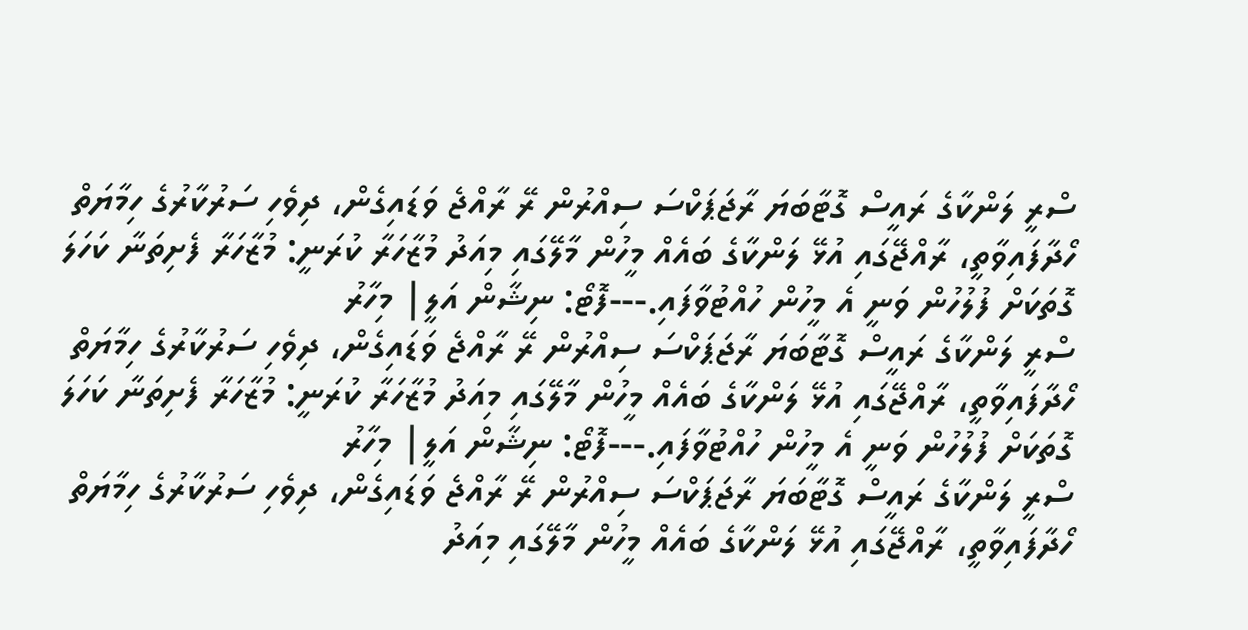ސްރީ ލަންކާގެ ރައީސް ގޮޓާބަޔަ ރާޖަޕަކްސަ ސިއްރުން ރޭ ރާއްޖެ ވަޑައިގެން، ދިވެހި ސަރުކާރުގެ ހިމާޔަތް ހޯދާފައިވާތީ، ރާއްޖޭގައި އުޅޭ ލަންކާގެ ބައެއް މީހުން މާލޭގައި މިއަދު މުޒާހަރާ ކުރަނީ: މުޒާހަރާ ފެށިތަނާ ކަހަލަ ގޮތަކަށް ފުލުހުން ވަނީ އެ މީހުން ހުއްޓުވާފައި.---ފޮޓޯ: ނިޝާން އަލީ| މިހާރު
ސްރީ ލަންކާގެ ރައީސް ގޮޓާބަޔަ ރާޖަޕަކްސަ ސިއްރުން ރޭ ރާއްޖެ ވަޑައިގެން، ދިވެހި ސަރުކާރުގެ ހިމާޔަތް ހޯދާފައިވާތީ، ރާއްޖޭގައި އުޅޭ ލަންކާގެ ބައެއް މީހުން މާލޭގައި މިއަދު މުޒާހަރާ ކުރަނީ: މުޒާހަރާ ފެށިތަނާ ކަހަލަ ގޮތަކަށް ފުލުހުން ވަނީ އެ މީހުން ހުއްޓުވާފައި.---ފޮޓޯ: ނިޝާން އަލީ| މިހާރު
ސްރީ ލަންކާގެ ރައީސް ގޮޓާބަޔަ ރާޖަޕަކްސަ ސިއްރުން ރޭ ރާއްޖެ ވަޑައިގެން، ދިވެހި ސަރުކާރުގެ ހިމާޔަތް ހޯދާފައިވާތީ، ރާއްޖޭގައި އުޅޭ ލަންކާގެ ބައެއް މީހުން މާލޭގައި މިއަދު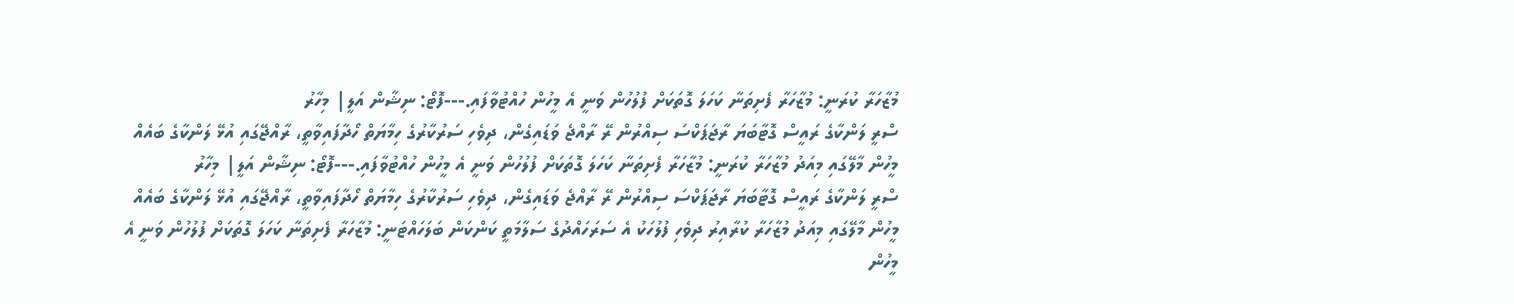މުޒާހަރާ ކުރަނީ: މުޒާހަރާ ފެށިތަނާ ކަހަލަ ގޮތަކަށް ފުލުހުން ވަނީ އެ މީހުން ހުއްޓުވާފައި.---ފޮޓޯ: ނިޝާން އަލީ| މިހާރު
ސްރީ ލަންކާގެ ރައީސް ގޮޓާބަޔަ ރާޖަޕަކްސަ ސިއްރުން ރޭ ރާއްޖެ ވަޑައިގެން، ދިވެހި ސަރުކާރުގެ ހިމާޔަތް ހޯދާފައިވާތީ، ރާއްޖޭގައި އުޅޭ ލަންކާގެ ބައެއް މީހުން މާލޭގައި މިއަދު މުޒާހަރާ ކުރަނީ: މުޒާހަރާ ފެށިތަނާ ކަހަލަ ގޮތަކަށް ފުލުހުން ވަނީ އެ މީހުން ހުއްޓުވާފައި.---ފޮޓޯ: ނިޝާން އަލީ| މިހާރު
ސްރީ ލަންކާގެ ރައީސް ގޮޓާބަޔަ ރާޖަޕަކްސަ ސިއްރުން ރޭ ރާއްޖެ ވަޑައިގެން، ދިވެހި ސަރުކާރުގެ ހިމާޔަތް ހޯދާފައިވާތީ، ރާއްޖޭގައި އުޅޭ ލަންކާގެ ބައެއް މީހުން މާލޭގައި މިއަދު މުޒާހަރާ ކުރާއިރު ދިވެހި ފުލުހަކު އެ ސަރަހައްދުގެ ސަލާމަތީ ކަންކަން ބަލަހައްޓަނީ: މުޒާހަރާ ފެށިތަނާ ކަހަލަ ގޮތަކަށް ފުލުހުން ވަނީ އެ މީހުން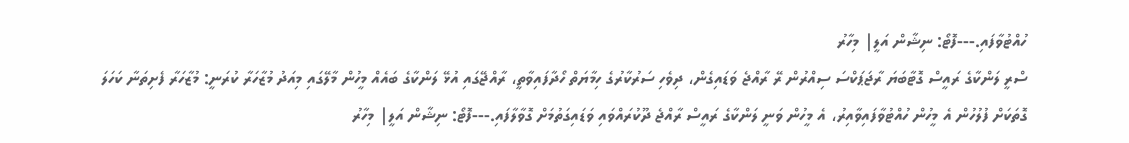ހުއްޓުވާފައި.---ފޮޓޯ: ނިޝާން އަލީ| މިހާރު
ސްރީ ލަންކާގެ ރައީސް ގޮޓާބަޔަ ރާޖަޕަކްސަ ސިއްރުން ރޭ ރާއްޖެ ވަޑައިގެން، ދިވެހި ސަރުކާރުގެ ހިމާޔަތް ހޯދާފައިވާތީ، ރާއްޖޭގައި އުޅޭ ލަންކާގެ ބައެއް މީހުން މާލޭގައި މިއަދު މުޒާހަރާ ކުރަނީ: މުޒާހަރާ ފެށިތަނާ ކަހަލަ ގޮތަކަށް ފުލުހުން އެ މީހުން ހުއްޓުވާފައިވާއިރު، އެ މީހުން ވަނީ ލަންކާގެ ރައީސް ރާއްޖެ ދޫކުރައްވައި ވަޑައިގަތުމަށް ގޮވާލާފައި.---ފޮޓޯ: ނިޝާން އަލީ| މިހާރު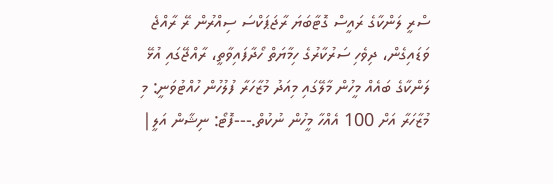ސްރީ ލަންކާގެ ރައީސް ގޮޓާބަޔަ ރާޖަޕަކްސަ ސިއްރުން ރޭ ރާއްޖެ ވަޑައިގެން، ދިވެހި ސަރުކާރުގެ ހިމާޔަތް ހޯދާފައިވާތީ، ރާއްޖޭގައި އުޅޭ ލަންކާގެ ބައެއް މީހުން މާލޭގައި މިއަދު މުޒާހަރާ ފުލުހުން ހުއްޓުވަނީ: މި މުޒާހަރާ އަށް 100 އެއްހާ މީހުން ނުކުތް.---ފޮޓޯ: ނިޝާން އަލީ|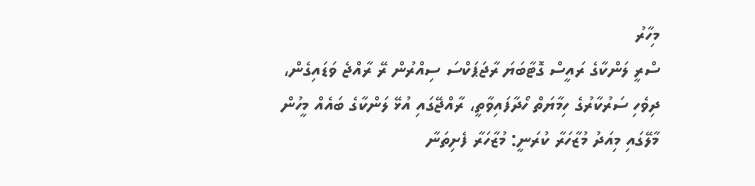މިހާރު
ސްރީ ލަންކާގެ ރައީސް ގޮޓާބަޔަ ރާޖަޕަކްސަ ސިއްރުން ރޭ ރާއްޖެ ވަޑައިގެން، ދިވެހި ސަރުކާރުގެ ހިމާޔަތް ހޯދާފައިވާތީ، ރާއްޖޭގައި އުޅޭ ލަންކާގެ ބައެއް މީހުން މާލޭގައި މިއަދު މުޒާހަރާ ކުރަނީ: މުޒާހަރާ ފެށިތަނާ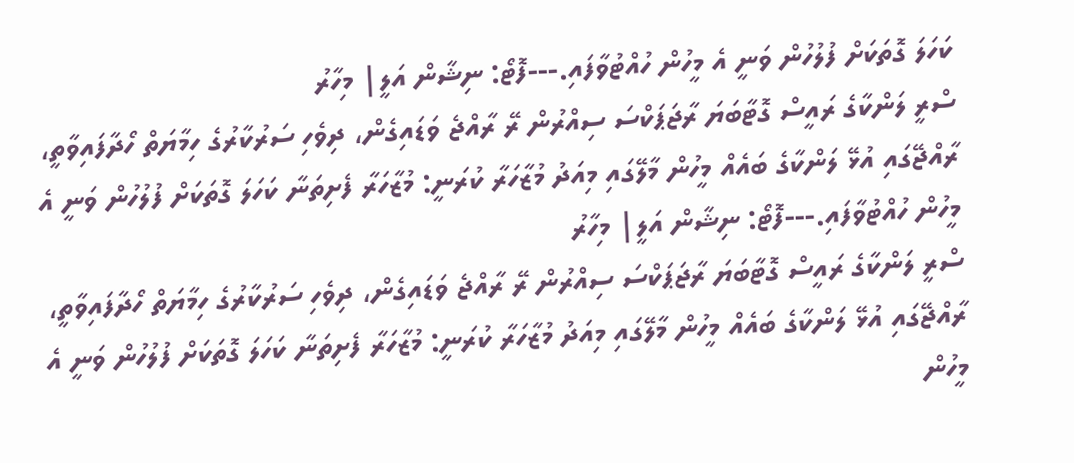ކަހަލަ ގޮތަކަށް ފުލުހުން ވަނީ އެ މީހުން ހުއްޓުވާފައި.---ފޮޓޯ: ނިޝާން އަލީ| މިހާރު
ސްރީ ލަންކާގެ ރައީސް ގޮޓާބަޔަ ރާޖަޕަކްސަ ސިއްރުން ރޭ ރާއްޖެ ވަޑައިގެން، ދިވެހި ސަރުކާރުގެ ހިމާޔަތް ހޯދާފައިވާތީ، ރާއްޖޭގައި އުޅޭ ލަންކާގެ ބައެއް މީހުން މާލޭގައި މިއަދު މުޒާހަރާ ކުރަނީ: މުޒާހަރާ ފެށިތަނާ ކަހަލަ ގޮތަކަށް ފުލުހުން ވަނީ އެ މީހުން ހުއްޓުވާފައި.---ފޮޓޯ: ނިޝާން އަލީ| މިހާރު
ސްރީ ލަންކާގެ ރައީސް ގޮޓާބަޔަ ރާޖަޕަކްސަ ސިއްރުން ރޭ ރާއްޖެ ވަޑައިގެން، ދިވެހި ސަރުކާރުގެ ހިމާޔަތް ހޯދާފައިވާތީ، ރާއްޖޭގައި އުޅޭ ލަންކާގެ ބައެއް މީހުން މާލޭގައި މިއަދު މުޒާހަރާ ކުރަނީ: މުޒާހަރާ ފެށިތަނާ ކަހަލަ ގޮތަކަށް ފުލުހުން ވަނީ އެ މީހުން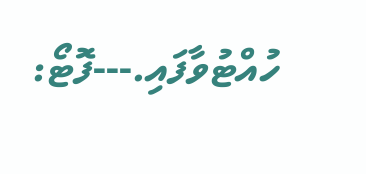ހުއްޓުވާފައި.---ފޮޓޯ: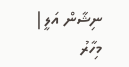ނިޝާން އަލީ| މިހާރު